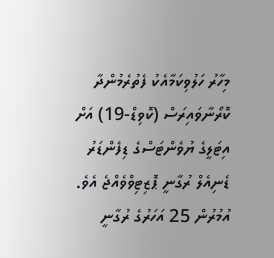މިހާރު ހަލުވިކަމާއެކު ފެތުރެމުންދާ ކޮރޯނާވައިރަސް (ކޮވިޑް-19) އަށް އިޓަލީގެ ޔުވެންޓަސްގެ ޑިފެންޑަރު ޑެނިއެލް ރުގާނީ ޕޮޒިޓިވްވެއްޖެ އެވެ.
އުމުރުން 25 އަހަރުގެ ރުގާނީ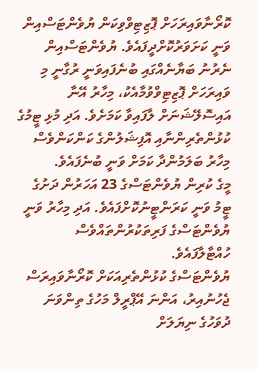ކޮރޯނާވައިރަހަށް ޕޮޒިޓިވްވިކަން ޔުވެންޓަސްއިން ވަނީ ކަށަވަރުކޮށްދީފައެވެ. ޔުވެންޓަސްއިން ނެރުނު ބަޔާނެއްގައި ބުނެފައިވަނީ ރުގާނީ މި ވައިރަހަށް ޕޮޒިޓިވްވުމާއެކު، މިހާރު އޭނާ އައިސޮލޭޝަނަށް ލާފައިވާ ކަމަށެވެ. އަދި މުޅި ޓީމުގެ ކުޅުންތެރިންނާއި އޮފިޝަލުންގެ ކަންކަންވެސް މިހާރު ބަލަމުންދާ ކަމަށް ވަނީ ބުނެފައެވެ.
މީގެ ކުރިން ޔުވެންޓަސްގެ 23 އަހަރުން ދަށުގެ ޓީމު ވަނީ ކަރަންޓީނުކޮށްފައެވެ. އަދި މިހާރު ވަނީ ޔުވެންޓަސްގެ ފަރިތަކުރުންތައްވެސް ހުއްޓާލާފައެވެ.
ޔުވެންޓަސްގެ ކުޅުންތެރިއަކަށް ކޮރޯނާވައިރަސް ޖެހުނުއިރު، އަންނަ އޭޕްރީލް މަހުގެ ތިންވަނަ ދުވަހުގެ ނިޔަލަށް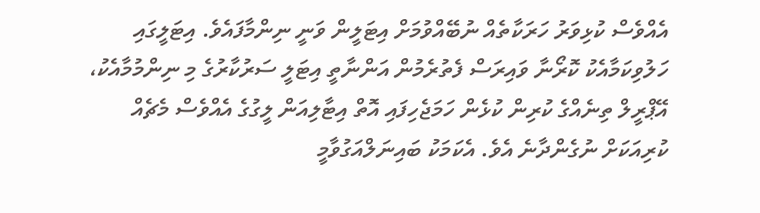އެއްވެސް ކުޅިވަރު ހަރަކާތެއް ނުބޭއްވުމަށް އިޓަލީން ވަނީ ނިންމާފައެވެ. އިޓަލީގައި ހަލުވިކަމާއެކު ކޮރޯނާ ވައިރަސް ފެތުރެމުން އަންނާތީ އިޓަލީ ސަރުކާރުގެ މި ނިންމުމާއެކު، އޭޕްރީލް ތިނެއްގެ ކުރިން ކުޅެން ހަމަޖެހިފައި އޮތް އިޓާލިއަން ލީގުގެ އެއްވެސް މެޗެއް ކުރިއަކަށް ނުގެންދާނެ އެވެ. އެކަމަކު ބައިނަލްއަގުވާމީ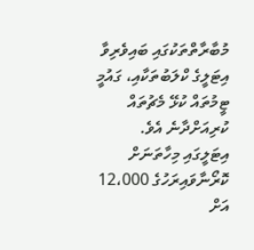މުބާރާތްތަކުގައި ބައިވެރިވާ އިޓަލީގެ ކްލަބުތަކާއި، ގައުމީ ޓީމުތައް ކުޅޭ މެޗުތައް ކުރިއަށްދާނެ އެވެ.
އިޓަލީގައި މިހާތަނަށް ކޮރޯނާވައިރަހުގެ 12،000 އަށް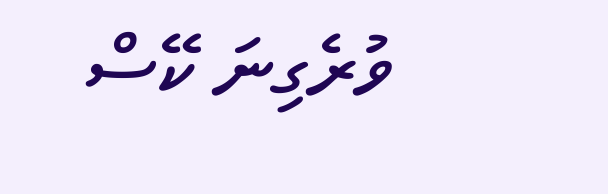ވުރެގިނަ ކޭސް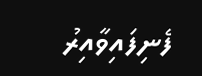ފެނިފައިވާއިރު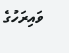ވައިރަހުގެ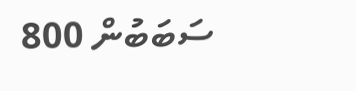ސަބަބުން 800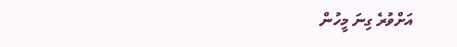އަށްވުރެ ގިނަ މީހުން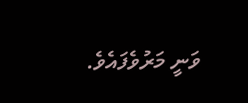ވަނީ މަރުވެފައެވެ.